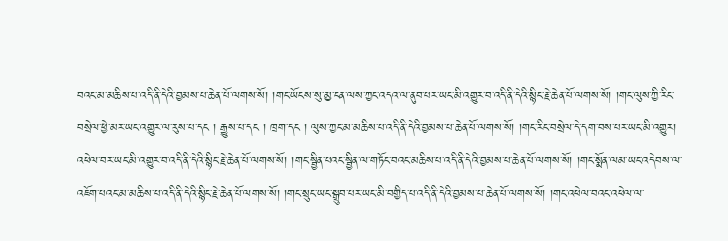བའང་མ་མཆིས་པ་འདི་ནི་དེའི་བྱམས་པ་ཆེན་པོ་ལགས་སོ། །གང་ཡོངས་སུ་མྱ་ངན་ལས་ཀྱང་འདའ་ལ་ནུབ་པར་ཡང་མི་འགྱུར་བ་འདི་ནི་དེའི་སྙིང་རྗེ་ཆེན་པོ་ལགས་སོ། །གང་ལུས་ཀྱི་རིང་བསྲེལ་ཕྱེ་མར་ཡང་འགྱུར་ལ་རུས་པ་དང ། རྒྱུས་པ་དང ། ཁྲག་དང ། ལུས་ཀྱང་མ་མཆིས་པ་འདི་ནི་དེའི་བྱམས་པ་ཆེན་པོ་ལགས་སོ། །གང་རིང་བསྲེལ་དེ་དག་བས་པར་ཡང་མི་འགྱུར། འཕེལ་བར་ཡང་མི་འགྱུར་བ་འདི་ནི་དེའི་སྙིང་རྗེ་ཆེན་པོ་ལགས་སོ། །གང་སྦྱིན་པའང་སྦྱིན་ལ་གཏོང་བའང་མཆིས་པ་འདི་ནི་དེའི་བྱམས་པ་ཆེན་པོ་ལགས་སོ། །གང་སྨོན་ལམ་ཡང་འདེབས་ལ་འཇོག་པའང་མ་མཆིས་པ་འདི་ནི་དེའི་སྙིང་རྗེ་ཆེན་པོ་ལགས་སོ། །གང་སྲུང་ཡང་སྒྲུབ་པར་ཡང་མི་བགྱིད་པ་འདི་ནི་དེའི་བྱམས་པ་ཆེན་པོ་ལགས་སོ། །གང་འཕེལ་བའང་འཕེལ་ལ་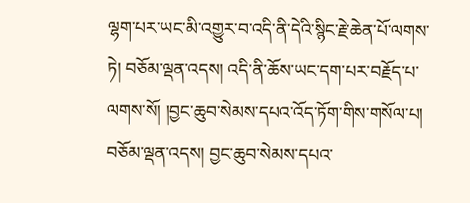ལྷག་པར་ཡང་མི་འགྱུར་བ་འདི་ནི་དེའི་སྙིང་རྗེ་ཆེན་པོ་ལགས་ཏེ། བཅོམ་ལྡན་འདས། འདི་ནི་ཆོས་ཡང་དག་པར་བརྗོད་པ་ལགས་སོ། །བྱང་ཆུབ་སེམས་དཔའ་འོད་ཏོག་གིས་གསོལ་པ། བཅོམ་ལྡན་འདས། བྱང་ཆུབ་སེམས་དཔའ་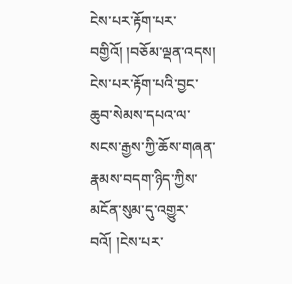ངེས་པར་རྟོག་པར་བགྱིའོ། །བཅོམ་ལྡན་འདས། ངེས་པར་རྟོག་པའི་བྱང་ཆུབ་སེམས་དཔའ་ལ་སངས་རྒྱས་ཀྱི་ཆོས་གཞན་རྣམས་བདག་ཉིད་ཀྱིས་མངོན་སུམ་དུ་འགྱུར་བའོ། །ངེས་པར་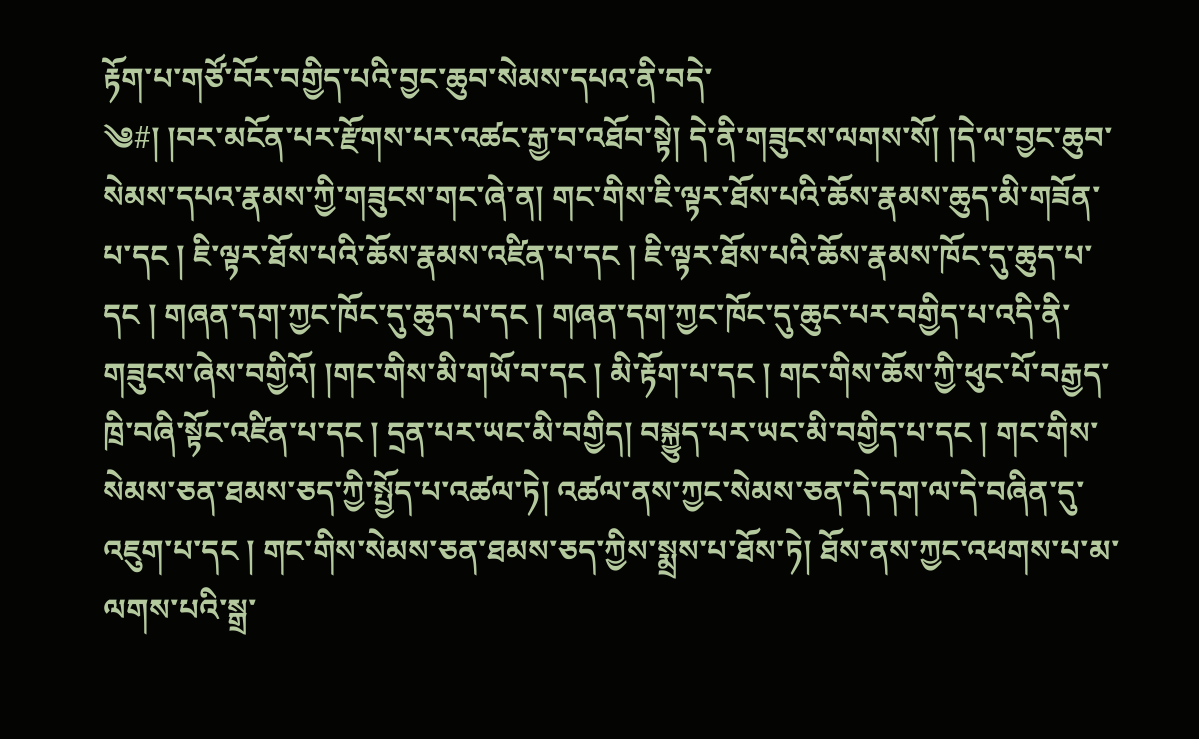རྟོག་པ་གཙོ་བོར་བགྱིད་པའི་བྱང་ཆུབ་སེམས་དཔའ་ནི་བདེ་
༄#། །བར་མངོན་པར་རྫོགས་པར་འཚང་རྒྱ་བ་འཐོབ་སྟེ། དེ་ནི་གཟུངས་ལགས་སོ། །དེ་ལ་བྱང་ཆུབ་སེམས་དཔའ་རྣམས་ཀྱི་གཟུངས་གང་ཞེ་ན། གང་གིས་ཇི་ལྟར་ཐོས་པའི་ཆོས་རྣམས་ཆུད་མི་གཟོན་པ་དང ། ཇི་ལྟར་ཐོས་པའི་ཆོས་རྣམས་འཛིན་པ་དང ། ཇི་ལྟར་ཐོས་པའི་ཆོས་རྣམས་ཁོང་དུ་ཆུད་པ་དང ། གཞན་དག་ཀྱང་ཁོང་དུ་ཆུད་པ་དང ། གཞན་དག་ཀྱང་ཁོང་དུ་ཆུང་པར་བགྱིད་པ་འདི་ནི་གཟུངས་ཞེས་བགྱིའོ། །གང་གིས་མི་གཡོ་བ་དང ། མི་རྟོག་པ་དང ། གང་གིས་ཆོས་ཀྱི་ཕུང་པོ་བརྒྱད་ཁྲི་བཞི་སྟོང་འཛིན་པ་དང ། དྲན་པར་ཡང་མི་བགྱིད། བསྐྱུད་པར་ཡང་མི་བགྱིད་པ་དང ། གང་གིས་སེམས་ཅན་ཐམས་ཅད་ཀྱི་སྤྱོད་པ་འཚལ་ཏེ། འཚལ་ནས་ཀྱང་སེམས་ཅན་དེ་དག་ལ་དེ་བཞིན་དུ་འཇུག་པ་དང ། གང་གིས་སེམས་ཅན་ཐམས་ཅད་ཀྱིས་སྨྲས་པ་ཐོས་ཏེ། ཐོས་ནས་ཀྱང་འཕགས་པ་མ་ལགས་པའི་སྒྲ་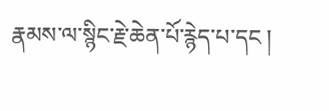རྣམས་ལ་སྙིང་རྗེ་ཆེན་པོ་རྙེད་པ་དང །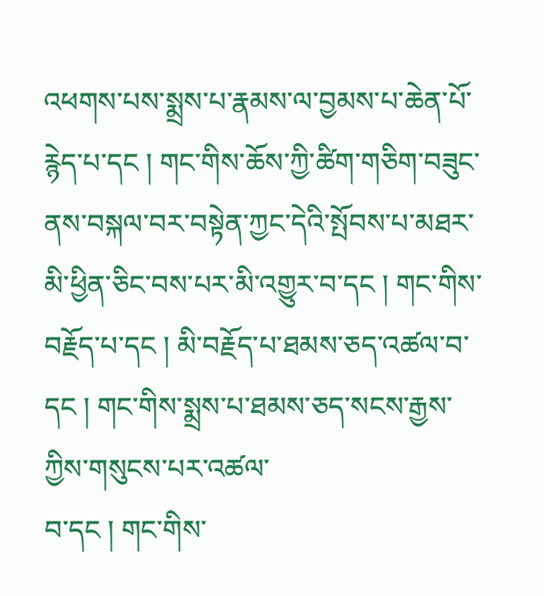འཕགས་པས་སྨྲས་པ་རྣམས་ལ་བྱམས་པ་ཆེན་པོ་རྙེད་པ་དང ། གང་གིས་ཆོས་ཀྱི་ཚིག་གཅིག་བཟུང་ནས་བསྐལ་བར་བསྟེན་ཀྱང་དེའི་སྤོབས་པ་མཐར་མི་ཕྱིན་ཅིང་བས་པར་མི་འགྱུར་བ་དང ། གང་གིས་བརྗོད་པ་དང ། མི་བརྗོད་པ་ཐམས་ཅད་འཚལ་བ་དང ། གང་གིས་སྨྲས་པ་ཐམས་ཅད་སངས་རྒྱས་ཀྱིས་གསུངས་པར་འཚལ་
བ་དང ། གང་གིས་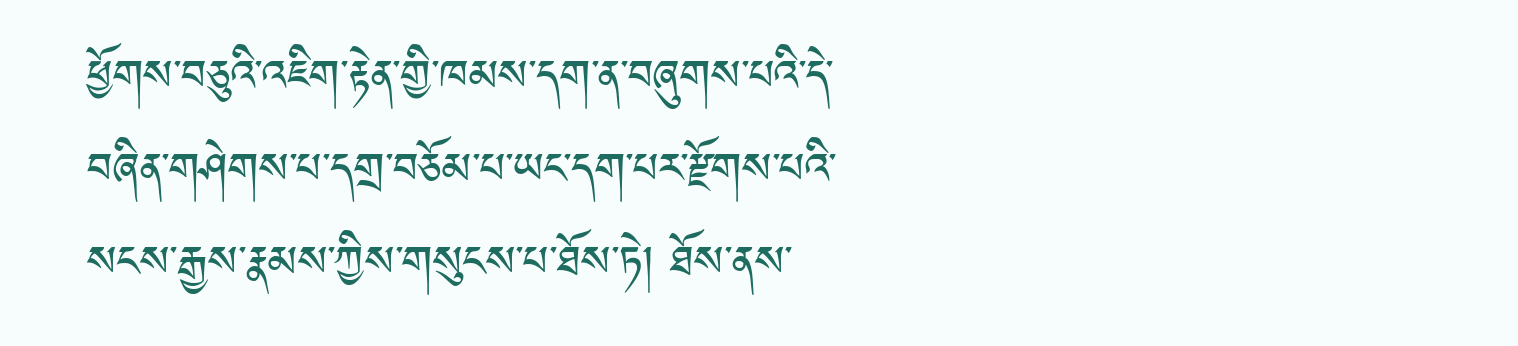ཕྱོགས་བཅུའི་འཇིག་རྟེན་གྱི་ཁམས་དག་ན་བཞུགས་པའི་དེ་བཞིན་གཤེགས་པ་དགྲ་བཅོམ་པ་ཡང་དག་པར་རྫོགས་པའི་སངས་རྒྱས་རྣམས་ཀྱིས་གསུངས་པ་ཐོས་ཏེ། ཐོས་ནས་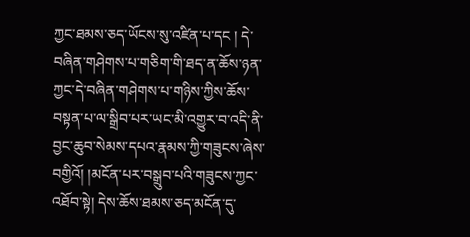ཀྱང་ཐམས་ཅད་ཡོངས་སུ་འཛིན་པ་དང ། དེ་བཞིན་གཤེགས་པ་གཅིག་གི་ཐད་ན་ཆོས་ཉན་ཀྱང་དེ་བཞིན་གཤེགས་པ་གཉིས་ཀྱིས་ཆོས་བསྟན་པ་ལ་སྒྲིབ་པར་ཡང་མི་འགྱུར་བ་འདི་ནི་བྱང་ཆུབ་སེམས་དཔའ་རྣམས་ཀྱི་གཟུངས་ཞེས་བགྱིའོ། །མངོན་པར་བསྒྲུབ་པའི་གཟུངས་ཀྱང་འཐོབ་སྟེ། དེས་ཆོས་ཐམས་ཅད་མངོན་དུ་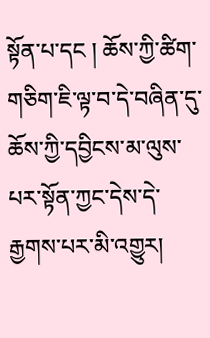སྟོན་པ་དང ། ཆོས་ཀྱི་ཚིག་གཅིག་ཇི་ལྟ་བ་དེ་བཞིན་དུ་ཆོས་ཀྱི་དབྱིངས་མ་ལུས་པར་སྟོན་ཀྱང་དེས་དེ་རྒྱགས་པར་མི་འགྱུར།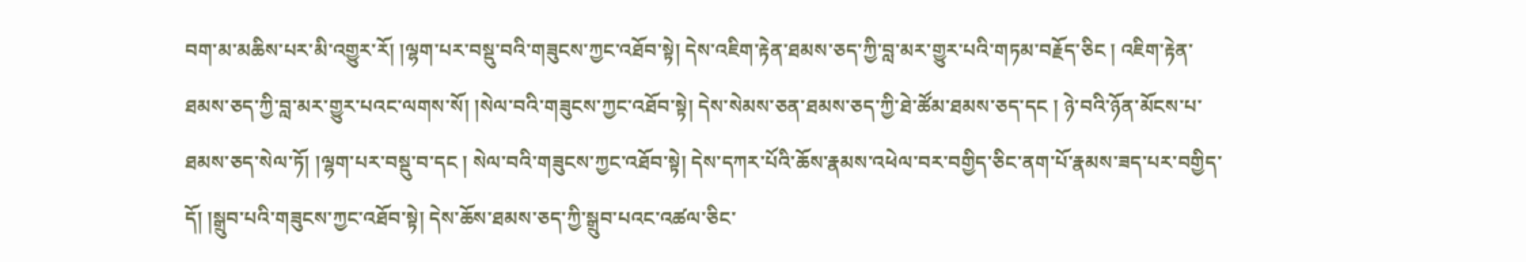བག་མ་མཆིས་པར་མི་འགྱུར་རོ། །ལྷག་པར་བསྡུ་བའི་གཟུངས་ཀྱང་འཐོབ་སྟེ། དེས་འཇིག་རྟེན་ཐམས་ཅད་ཀྱི་བླ་མར་གྱུར་པའི་གཏམ་བརྗོད་ཅིང ། འཇིག་རྟེན་ཐམས་ཅད་ཀྱི་བླ་མར་གྱུར་པའང་ལགས་སོ། །སེལ་བའི་གཟུངས་ཀྱང་འཐོབ་སྟེ། དེས་སེམས་ཅན་ཐམས་ཅད་ཀྱི་ཐེ་ཚོམ་ཐམས་ཅད་དང ། ཉེ་བའི་ཉོན་མོངས་པ་ཐམས་ཅད་སེལ་ཏོ། །ལྷག་པར་བསྡུ་བ་དང ། སེལ་བའི་གཟུངས་ཀྱང་འཐོབ་སྟེ། དེས་དཀར་པོའི་ཆོས་རྣམས་འཕེལ་བར་བགྱིད་ཅིང་ནག་པོ་རྣམས་ཟད་པར་བགྱིད་དོ། །སྒྲུབ་པའི་གཟུངས་ཀྱང་འཐོབ་སྟེ། དེས་ཆོས་ཐམས་ཅད་ཀྱི་སྒྲུབ་པའང་འཚལ་ཅིང་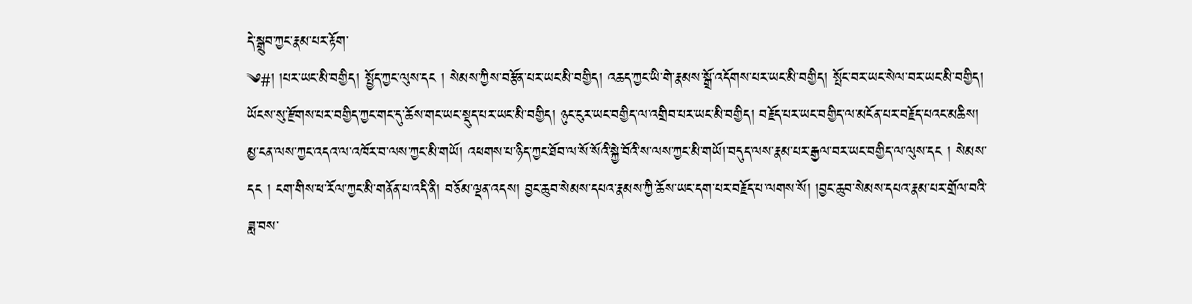དེ་སྒྲུབ་ཀྱང་རྣམ་པར་རྟོག་
༄#། །པར་ཡང་མི་བགྱིད། སྤྱོད་ཀྱང་ལུས་དང ། སེམས་ཀྱིས་བརྩོན་པར་ཡང་མི་བགྱིད། འཆད་ཀྱང་ཡི་གེ་རྣམས་སྒྲོ་འདོགས་པར་ཡང་མི་བགྱིད། སྤོང་བར་ཡང་སེལ་བར་ཡང་མི་བགྱིད། ཡོངས་སུ་རྫོགས་པར་བགྱིད་ཀྱང་གང་དུ་ཆོས་གང་ཡང་སྡུད་པར་ཡང་མི་བགྱིད། ཉུང་ངུར་ཡང་བགྱིད་ལ་འགྲིབ་པར་ཡང་མི་བགྱིད། བརྗོད་པར་ཡང་བགྱིད་ལ་མངོན་པར་བརྗོད་པའང་མཆིས། མྱ་ངན་ལས་ཀྱང་འདའ་ལ་འཁོར་བ་ལས་ཀྱང་མི་གཡོ། འཕགས་པ་ཉིད་ཀྱང་ཐོབ་ལ་སོ་སོའི་སྐྱེ་བོའི་ས་ལས་ཀྱང་མི་གཡོ།་བདུད་ལས་རྣམ་པར་རྒྱལ་བར་ཡང་བགྱིད་ལ་ལུས་དང ། སེམས་དང ། ངག་གིས་ཕ་རོལ་ཀྱང་མི་གནོན་པ་འདི་ནི། བཅོམ་ལྡན་འདས། བྱང་ཆུབ་སེམས་དཔའ་རྣམས་ཀྱི་ཆོས་ཡང་དག་པར་བརྗོད་པ་ལགས་སོ། །བྱང་ཆུབ་སེམས་དཔའ་རྣམ་པར་གྲོལ་བའི་ཟླ་བས་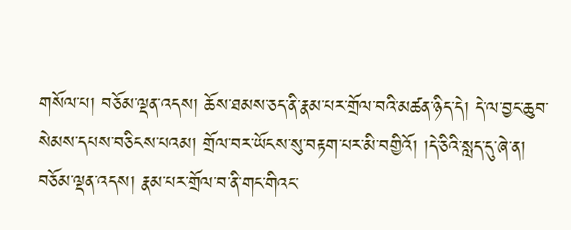གསོལ་པ། བཅོམ་ལྡན་འདས། ཆོས་ཐམས་ཅད་ནི་རྣམ་པར་གྲོལ་བའི་མཚན་ཉིད་དེ། དེ་ལ་བྱང་ཆུབ་སེམས་དཔས་བཅིངས་པའམ། གྲོལ་བར་ཡོངས་སུ་བརྟག་པར་མི་བགྱིའོ། །དེ་ཅིའི་སླད་དུ་ཞེ་ན། བཅོམ་ལྡན་འདས། རྣམ་པར་གྲོལ་བ་ནི་གང་གིའང་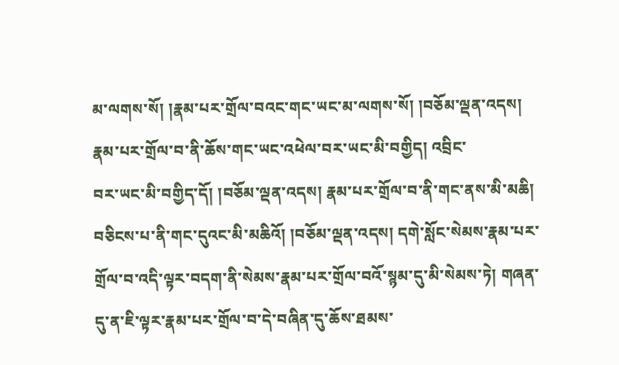མ་ལགས་སོ། །རྣམ་པར་གྲོལ་བའང་གང་ཡང་མ་ལགས་སོ། །བཅོམ་ལྡན་འདས། རྣམ་པར་གྲོལ་བ་ནི་ཆོས་གང་ཡང་འཕེལ་བར་ཡང་མི་བགྱིད། འབྲིང་
བར་ཡང་མི་བགྱིད་དོ། །བཅོམ་ལྡན་འདས། རྣམ་པར་གྲོལ་བ་ནི་གང་ནས་མི་མཆི། བཅིངས་པ་ནི་གང་དུའང་མི་མཆིའོ། །བཅོམ་ལྡན་འདས། དགེ་སློང་སེམས་རྣམ་པར་གྲོལ་བ་འདི་ལྟར་བདག་ནི་སེམས་རྣམ་པར་གྲོལ་བའོ་སྙམ་དུ་མི་སེམས་ཏེ། གཞན་དུ་ན་ཇི་ལྟར་རྣམ་པར་གྲོལ་བ་དེ་བཞིན་དུ་ཆོས་ཐམས་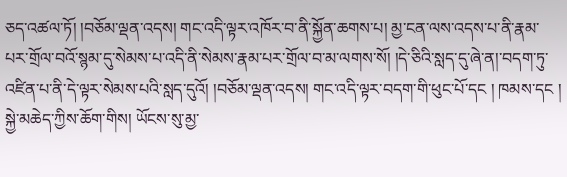ཅད་འཚལ་ཏོ། །བཅོམ་ལྡན་འདས། གང་འདི་ལྟར་འཁོར་བ་ནི་སྐྱོན་ཆགས་པ། མྱ་ངན་ལས་འདས་པ་ནི་རྣམ་པར་གྲོལ་བའོ་སྙམ་དུ་སེམས་པ་འདི་ནི་སེམས་རྣམ་པར་གྲོལ་བ་མ་ལགས་སོ། །དེ་ཅིའི་སླད་དུ་ཞེ་ན།་བདག་ཏུ་འཛིན་པ་ནི་དེ་ལྟར་སེམས་པའི་སླད་དུའོ། །བཅོམ་ལྡན་འདས། གང་འདི་ལྟར་བདག་གི་ཕུང་པོ་དང ། ཁམས་དང ། སྐྱེ་མཆེད་ཀྱིས་ཆོག་གིས། ཡོངས་སུ་མྱ་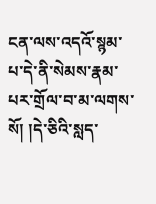ངན་ལས་འདའོ་སྙམ་པ་དེ་ནི་སེམས་རྣམ་པར་གྲོལ་བ་མ་ལགས་སོ། །དེ་ཅིའི་སླད་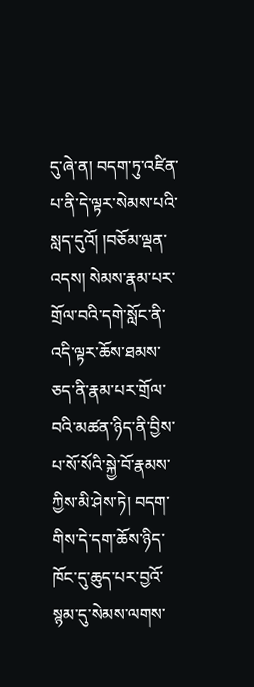དུ་ཞེ་ན། བདག་ཏུ་འཛིན་པ་ནི་དེ་ལྟར་སེམས་པའི་སླད་དུའོ། །བཅོམ་ལྡན་འདས། སེམས་རྣམ་པར་གྲོལ་བའི་དགེ་སློང་ནི་འདི་ལྟར་ཆོས་ཐམས་ཅད་ནི་རྣམ་པར་གྲོལ་བའི་མཚན་ཉིད་ནི་བྱིས་པ་སོ་སོའི་སྐྱེ་བོ་རྣམས་ཀྱིས་མི་ཤེས་ཏེ། བདག་གིས་དེ་དག་ཆོས་ཉིད་ཁོང་དུ་ཆུད་པར་བྱའོ་སྙམ་དུ་སེམས་ལགས་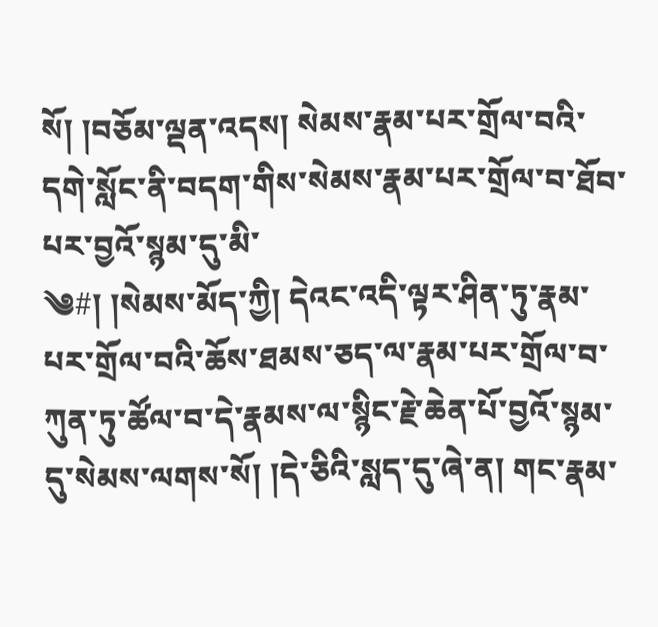སོ། །བཅོམ་ལྡན་འདས། སེམས་རྣམ་པར་གྲོལ་བའི་དགེ་སློང་ནི་བདག་གིས་སེམས་རྣམ་པར་གྲོལ་བ་ཐོབ་པར་བྱའོ་སྙམ་དུ་མི་
༄#། །སེམས་མོད་ཀྱི། དེའང་འདི་ལྟར་ཤིན་ཏུ་རྣམ་པར་གྲོལ་བའི་ཆོས་ཐམས་ཅད་ལ་རྣམ་པར་གྲོལ་བ་ཀུན་ཏུ་ཚོལ་བ་དེ་རྣམས་ལ་སྙིང་རྗེ་ཆེན་པོ་བྱའོ་སྙམ་དུ་སེམས་ལགས་སོ། །དེ་ཅིའི་སླད་དུ་ཞེ་ན། གང་རྣམ་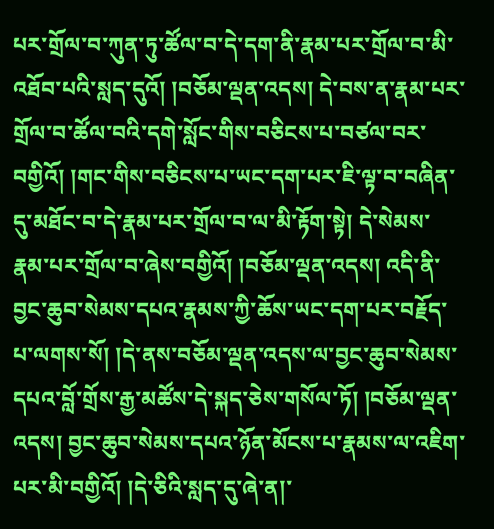པར་གྲོལ་བ་ཀུན་ཏུ་ཚོལ་བ་དེ་དག་ནི་རྣམ་པར་གྲོལ་བ་མི་འཐོབ་པའི་སླད་དུའོ། །བཅོམ་ལྡན་འདས། དེ་བས་ན་རྣམ་པར་གྲོལ་བ་ཚོལ་བའི་དགེ་སློང་གིས་བཅིངས་པ་བཙལ་བར་བགྱིའོ། །གང་གིས་བཅིངས་པ་ཡང་དག་པར་ཇི་ལྟ་བ་བཞིན་དུ་མཐོང་བ་དེ་རྣམ་པར་གྲོལ་བ་ལ་མི་རྟོག་སྟེ། དེ་སེམས་རྣམ་པར་གྲོལ་བ་ཞེས་བགྱིའོ། །བཅོམ་ལྡན་འདས། འདི་ནི་བྱང་ཆུབ་སེམས་དཔའ་རྣམས་ཀྱི་ཆོས་ཡང་དག་པར་བརྗོད་པ་ལགས་སོ། །དེ་ནས་བཅོམ་ལྡན་འདས་ལ་བྱང་ཆུབ་སེམས་དཔའ་བློ་གྲོས་རྒྱ་མཚོས་དེ་སྐད་ཅེས་གསོལ་ཏོ། །བཅོམ་ལྡན་འདས། བྱང་ཆུབ་སེམས་དཔའ་ཉོན་མོངས་པ་རྣམས་ལ་འཇིག་པར་མི་བགྱིའོ། །དེ་ཅིའི་སླད་དུ་ཞེ་ན།་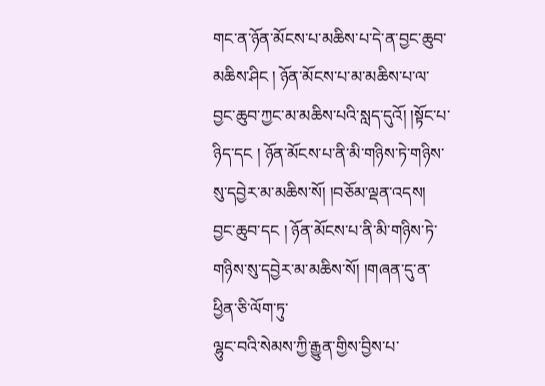གང་ན་ཉོན་མོངས་པ་མཆིས་པ་དེ་ན་བྱང་ཆུབ་མཆིས་ཤིང ། ཉོན་མོངས་པ་མ་མཆིས་པ་ལ་བྱང་ཆུབ་ཀྱང་མ་མཆིས་པའི་སླད་དུའོ། །སྟོང་པ་ཉིད་དང ། ཉོན་མོངས་པ་ནི་མི་གཉིས་ཏེ་གཉིས་སུ་དབྱེར་མ་མཆིས་སོ། །བཅོམ་ལྡན་འདས། བྱང་ཆུབ་དང ། ཉོན་མོངས་པ་ནི་མི་གཉིས་ཏེ་གཉིས་སུ་དབྱེར་མ་མཆིས་སོ། །གཞན་དུ་ན་ཕྱིན་ཅི་ལོག་ཏུ་
ལྷུང་བའི་སེམས་ཀྱི་རྒྱུན་གྱིས་བྱིས་པ་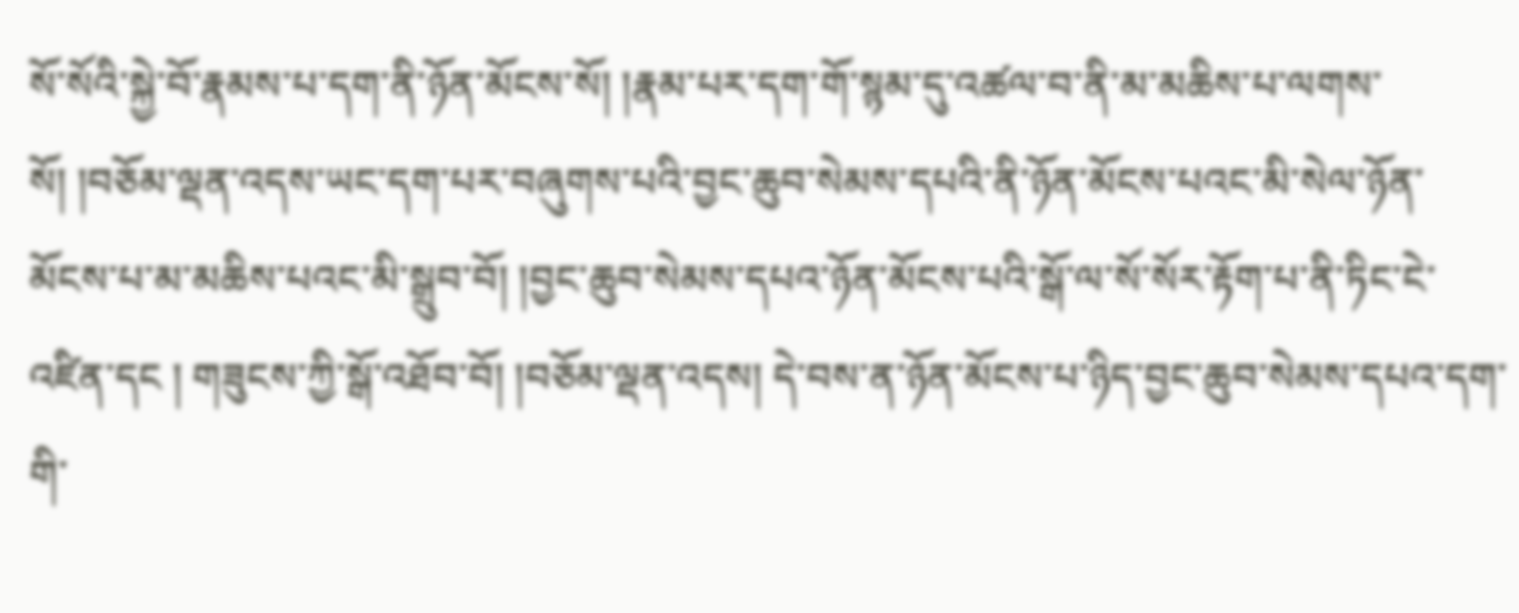སོ་སོའི་སྐྱེ་བོ་རྣམས་པ་དག་ནི་ཉོན་མོངས་སོ། །རྣམ་པར་དག་གོ་སྙམ་དུ་འཚལ་བ་ནི་མ་མཆིས་པ་ལགས་སོ། །བཅོམ་ལྡན་འདས་ཡང་དག་པར་བཞུགས་པའི་བྱང་ཆུབ་སེམས་དཔའི་ནི་ཉོན་མོངས་པའང་མི་སེལ་ཉོན་མོངས་པ་མ་མཆིས་པའང་མི་སྒྲུབ་བོ། །བྱང་ཆུབ་སེམས་དཔའ་ཉོན་མོངས་པའི་སྒོ་ལ་སོ་སོར་རྟོག་པ་ནི་ཏིང་ངེ་འཛིན་དང ། གཟུངས་ཀྱི་སྒོ་འཐོབ་བོ། །བཅོམ་ལྡན་འདས། དེ་བས་ན་ཉོན་མོངས་པ་ཉིད་བྱང་ཆུབ་སེམས་དཔའ་དག་གི་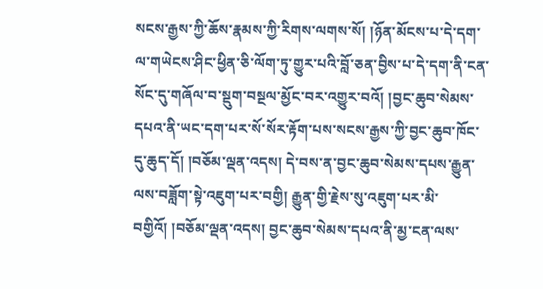སངས་རྒྱས་ཀྱི་ཆོས་རྣམས་ཀྱི་རིགས་ལགས་སོ། །ཉོན་མོངས་པ་དེ་དག་ལ་གཡེངས་ཤིང་ཕྱིན་ཅི་ལོག་ཏུ་གྱུར་པའི་བློ་ཅན་བྱིས་པ་དེ་དག་ནི་ངན་སོང་དུ་གཞོལ་བ་སྡུག་བསྔལ་མྱོང་བར་འགྱུར་བའོ། །བྱང་ཆུབ་སེམས་དཔའ་ནི་ཡང་དག་པར་སོ་སོར་རྟོག་པས་སངས་རྒྱས་ཀྱི་བྱང་ཆུབ་ཁོང་དུ་ཆུད་དོ། །བཅོམ་ལྡན་འདས། དེ་བས་ན་བྱང་ཆུབ་སེམས་དཔས་རྒྱུན་ལས་བཟློག་སྟེ་འཇུག་པར་བགྱི། རྒྱུན་གྱི་རྗེས་སུ་འཇུག་པར་མི་བགྱིའོ། །བཅོམ་ལྡན་འདས། བྱང་ཆུབ་སེམས་དཔའ་ནི་མྱ་ངན་ལས་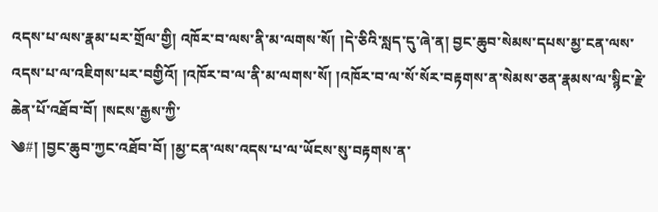འདས་པ་ལས་རྣམ་པར་གྲོལ་གྱི། འཁོར་བ་ལས་ནི་མ་ལགས་སོ། །དེ་ཅིའི་སླད་དུ་ཞེ་ན། བྱང་ཆུབ་སེམས་དཔས་མྱ་ངན་ལས་འདས་པ་ལ་འཇིགས་པར་བགྱིའོ། །འཁོར་བ་ལ་ནི་མ་ལགས་སོ། །འཁོར་བ་ལ་སོ་སོར་བརྟགས་ན་སེམས་ཅན་རྣམས་ལ་སྙིང་རྗེ་ཆེན་པོ་འཐོབ་བོ། །སངས་རྒྱས་ཀྱི་
༄#། །བྱང་ཆུབ་ཀྱང་འཐོབ་བོ། །མྱ་ངན་ལས་འདས་པ་ལ་ཡོངས་སུ་བརྟགས་ན་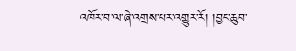འཁོར་བ་ལ་ཞེ་འགྲས་པར་འགྱུར་རོ། །བྱང་ཆུབ་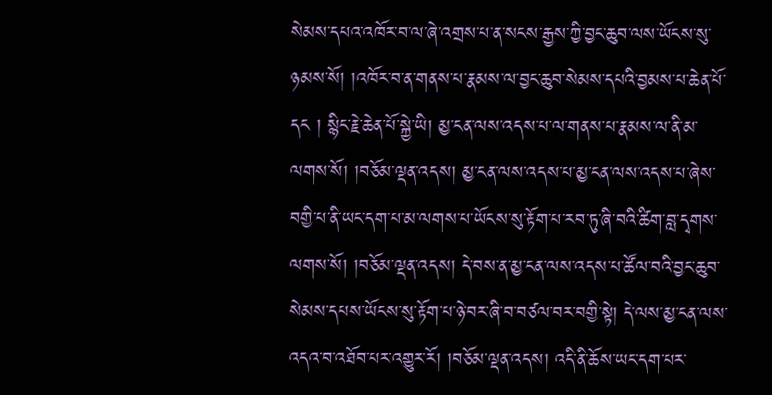སེམས་དཔའ་འཁོར་བ་ལ་ཞེ་འགྲས་པ་ན་སངས་རྒྱས་ཀྱི་བྱང་ཆུབ་ལས་ཡོངས་སུ་ཉམས་སོ། །འཁོར་བ་ན་གནས་པ་རྣམས་ལ་བྱང་ཆུབ་སེམས་དཔའི་བྱམས་པ་ཆེན་པོ་དང ། སྙིང་རྗེ་ཆེན་པོ་སྐྱེ་ཡི། མྱ་ངན་ལས་འདས་པ་ལ་གནས་པ་རྣམས་ལ་ནི་མ་ལགས་སོ། །བཅོམ་ལྡན་འདས། མྱ་ངན་ལས་འདས་པ་མྱ་ངན་ལས་འདས་པ་ཞེས་བགྱི་པ་ནི་ཡང་དག་པ་མ་ལགས་པ་ཡོངས་སུ་རྟོག་པ་རབ་ཏུ་ཞི་བའི་ཚིག་བླ་དྭགས་ལགས་སོ། །བཅོམ་ལྡན་འདས། དེ་བས་ན་མྱ་ངན་ལས་འདས་པ་ཚོལ་བའི་བྱང་ཆུབ་སེམས་དཔས་ཡོངས་སུ་རྟོག་པ་ཉེ་བར་ཞི་བ་བཙལ་བར་བགྱི་སྟེ། དེ་ལས་མྱ་ངན་ལས་འདའ་བ་འཐོབ་པར་འགྱུར་རོ། །བཅོམ་ལྡན་འདས། འདི་ནི་ཆོས་ཡང་དག་པར་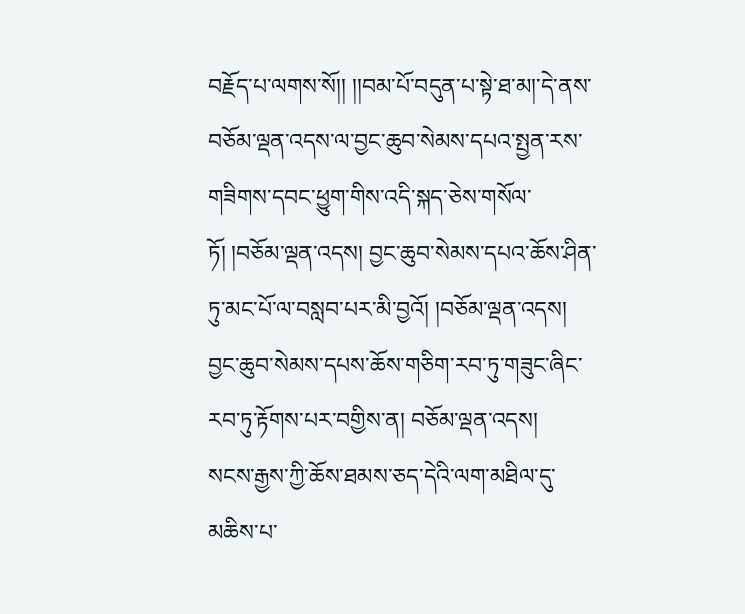བརྗོད་པ་ལགས་སོ།། །།བམ་པོ་བདུན་པ་སྟེ་ཐ་མ།་དེ་ནས་བཅོམ་ལྡན་འདས་ལ་བྱང་ཆུབ་སེམས་དཔའ་སྤྱན་རས་གཟིགས་དབང་ཕྱུག་གིས་འདི་སྐད་ཅེས་གསོལ་ཏོ། །བཅོམ་ལྡན་འདས། བྱང་ཆུབ་སེམས་དཔའ་ཆོས་ཤིན་ཏུ་མང་པོ་ལ་བསླབ་པར་མི་བྱའོ། །བཅོམ་ལྡན་འདས། བྱང་ཆུབ་སེམས་དཔས་ཆོས་གཅིག་རབ་ཏུ་གཟུང་ཞིང་རབ་ཏུ་རྟོགས་པར་བགྱིས་ན། བཅོམ་ལྡན་འདས།
སངས་རྒྱས་ཀྱི་ཆོས་ཐམས་ཅད་དེའི་ལག་མཐིལ་དུ་མཆིས་པ་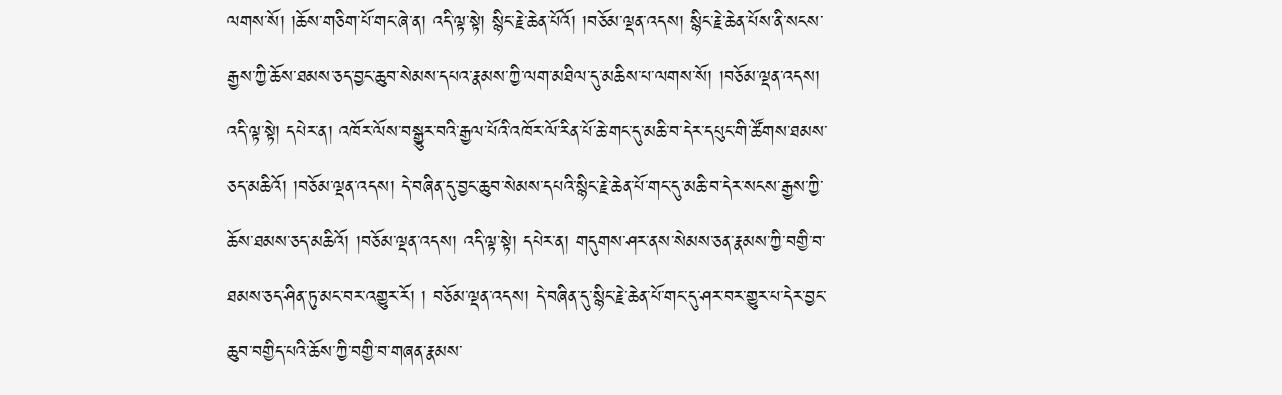ལགས་སོ། །ཆོས་གཅིག་པོ་གང་ཞེ་ན། འདི་ལྟ་སྟེ། སྙིང་རྗེ་ཆེན་པོའོ། །བཅོམ་ལྡན་འདས། སྙིང་རྗེ་ཆེན་པོས་ནི་སངས་རྒྱས་ཀྱི་ཆོས་ཐམས་ཅད་བྱང་ཆུབ་སེམས་དཔའ་རྣམས་ཀྱི་ལག་མཐིལ་དུ་མཆིས་པ་ལགས་སོ། །བཅོམ་ལྡན་འདས། འདི་ལྟ་སྟེ། དཔེར་ན། འཁོར་ལོས་བསྒྱུར་བའི་རྒྱལ་པོའི་འཁོར་ལོ་རིན་པོ་ཆེ་གང་དུ་མཆི་བ་དེར་དཔུང་གི་ཚོགས་ཐམས་ཅད་མཆིའོ། །བཅོམ་ལྡན་འདས། དེ་བཞིན་དུ་བྱང་ཆུབ་སེམས་དཔའི་སྙིང་རྗེ་ཆེན་པོ་གང་དུ་མཆི་བ་དེར་སངས་རྒྱས་ཀྱི་ཆོས་ཐམས་ཅད་མཆིའོ། །བཅོམ་ལྡན་འདས། འདི་ལྟ་སྟེ། དཔེར་ན། གདུགས་ཤར་ནས་སེམས་ཅན་རྣམས་ཀྱི་བགྱི་བ་ཐམས་ཅད་ཤིན་ཏུ་མང་བར་འགྱུར་རོ། ། བཅོམ་ལྡན་འདས། དེ་བཞིན་དུ་སྙིང་རྗེ་ཆེན་པོ་གང་དུ་ཤར་བར་གྱུར་པ་དེར་བྱང་ཆུབ་བགྱིད་པའི་ཆོས་ཀྱི་བགྱི་བ་གཞན་རྣམས་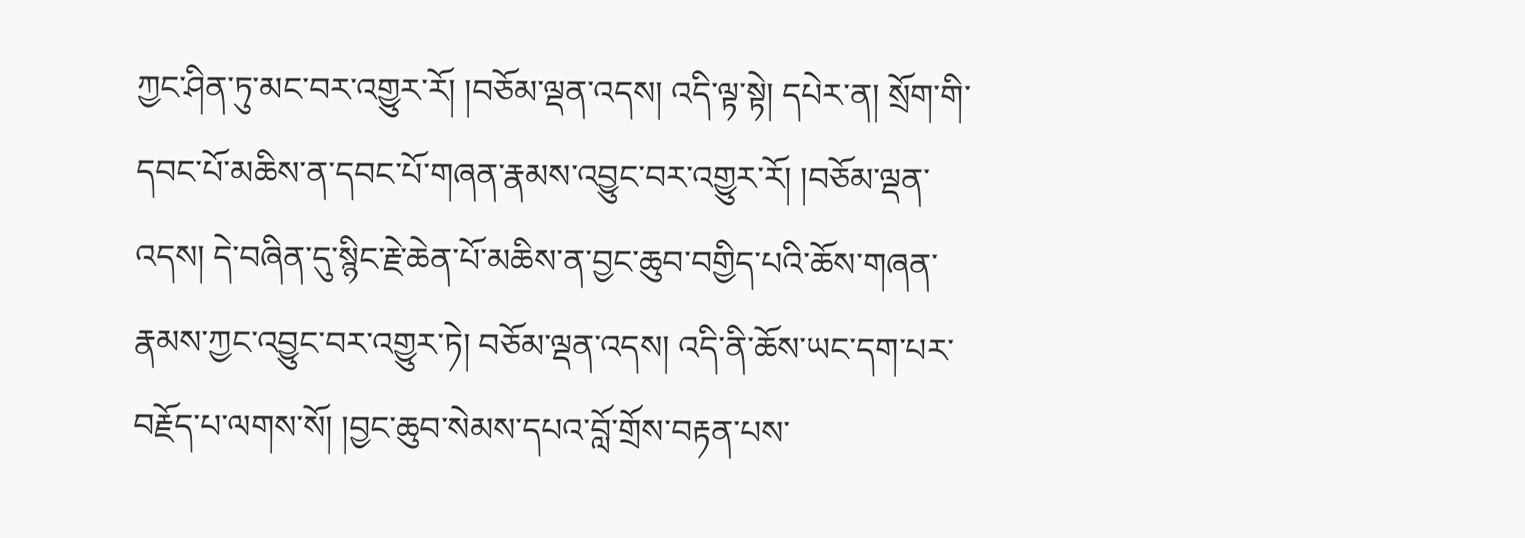ཀྱང་ཤིན་ཏུ་མང་བར་འགྱུར་རོ། །བཅོམ་ལྡན་འདས། འདི་ལྟ་སྟེ། དཔེར་ན། སྲོག་གི་དབང་པོ་མཆིས་ན་དབང་པོ་གཞན་རྣམས་འབྱུང་བར་འགྱུར་རོ། །བཅོམ་ལྡན་འདས། དེ་བཞིན་དུ་སྙིང་རྗེ་ཆེན་པོ་མཆིས་ན་བྱང་ཆུབ་བགྱིད་པའི་ཆོས་གཞན་རྣམས་ཀྱང་འབྱུང་བར་འགྱུར་ཏེ། བཅོམ་ལྡན་འདས། འདི་ནི་ཆོས་ཡང་དག་པར་བརྗོད་པ་ལགས་སོ། །བྱང་ཆུབ་སེམས་དཔའ་བློ་གྲོས་བརྟན་པས་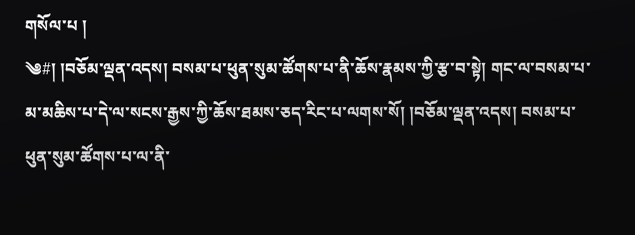གསོལ་པ །
༄#། །བཅོམ་ལྡན་འདས། བསམ་པ་ཕུན་སུམ་ཚོགས་པ་ནི་ཆོས་རྣམས་ཀྱི་རྩ་བ་སྟེ། གང་ལ་བསམ་པ་མ་མཆིས་པ་དེ་ལ་སངས་རྒྱས་ཀྱི་ཆོས་ཐམས་ཅད་རིང་པ་ལགས་སོ། །བཅོམ་ལྡན་འདས། བསམ་པ་ཕུན་སུམ་ཚོགས་པ་ལ་ནི་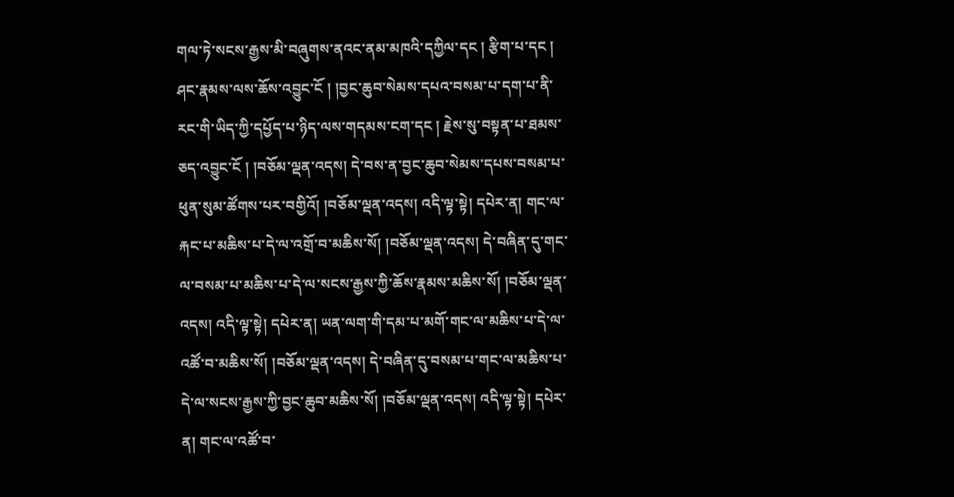གལ་ཏེ་སངས་རྒྱས་མི་བཞུགས་ནའང་ནམ་མཁའི་དཀྱིལ་དང ། རྩིག་པ་དང ། ཤང་རྣམས་ལས་ཆོས་འབྱུང་ངོ ། །བྱང་ཆུབ་སེམས་དཔའ་བསམ་པ་དག་པ་ནི་རང་གི་ཡིད་ཀྱི་དཔྱོད་པ་ཉིད་ལས་གདམས་ངག་དང ། རྗེས་སུ་བསྟན་པ་ཐམས་ཅད་འབྱུང་ངོ ། །བཅོམ་ལྡན་འདས། དེ་བས་ན་བྱང་ཆུབ་སེམས་དཔས་བསམ་པ་ཕུན་སུམ་ཚོགས་པར་བགྱིའོ། །བཅོམ་ལྡན་འདས། འདི་ལྟ་སྟེ། དཔེར་ན། གང་ལ་རྐང་པ་མཆིས་པ་དེ་ལ་འགྲོ་བ་མཆིས་སོ། །བཅོམ་ལྡན་འདས། དེ་བཞིན་དུ་གང་ལ་བསམ་པ་མཆིས་པ་དེ་ལ་སངས་རྒྱས་ཀྱི་ཆོས་རྣམས་མཆིས་སོ། །བཅོམ་ལྡན་འདས། འདི་ལྟ་སྟེ། དཔེར་ན། ཡན་ལག་གི་དམ་པ་མགོ་གང་ལ་མཆིས་པ་དེ་ལ་འཚོ་བ་མཆིས་སོ། །བཅོམ་ལྡན་འདས། དེ་བཞིན་དུ་བསམ་པ་གང་ལ་མཆིས་པ་དེ་ལ་སངས་རྒྱས་ཀྱི་བྱང་ཆུབ་མཆིས་སོ། །བཅོམ་ལྡན་འདས། འདི་ལྟ་སྟེ། དཔེར་ན། གང་ལ་འཚོ་བ་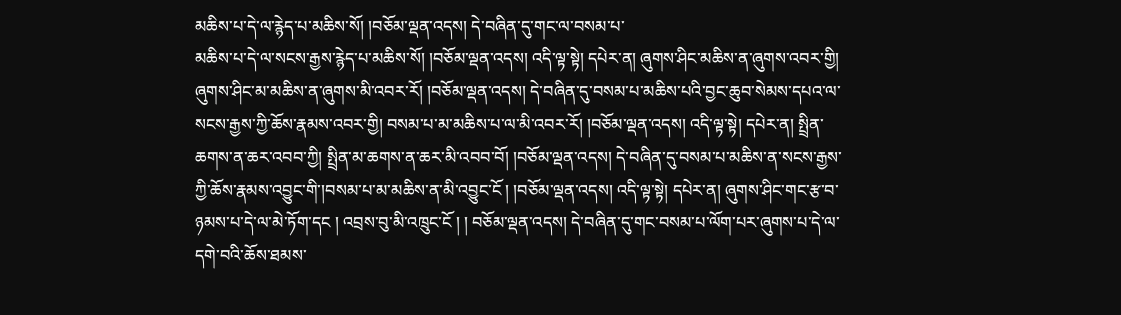མཆིས་པ་དེ་ལ་རྙེད་པ་མཆིས་སོ། །བཅོམ་ལྡན་འདས། དེ་བཞིན་དུ་གང་ལ་བསམ་པ་
མཆིས་པ་དེ་ལ་སངས་རྒྱས་རྙེད་པ་མཆིས་སོ། །བཅོམ་ལྡན་འདས། འདི་ལྟ་སྟེ། དཔེར་ན། ཞུགས་ཤིང་མཆིས་ན་ཞུགས་འབར་གྱི། ཞུགས་ཤིང་མ་མཆིས་ན་ཞུགས་མི་འབར་རོ། །བཅོམ་ལྡན་འདས། དེ་བཞིན་དུ་བསམ་པ་མཆིས་པའི་བྱང་ཆུབ་སེམས་དཔའ་ལ་སངས་རྒྱས་ཀྱི་ཆོས་རྣམས་འབར་གྱི། བསམ་པ་མ་མཆིས་པ་ལ་མི་འབར་རོ། །བཅོམ་ལྡན་འདས། འདི་ལྟ་སྟེ། དཔེར་ན། སྤྲིན་ཆགས་ན་ཆར་འབབ་ཀྱི། སྤྲིན་མ་ཆགས་ན་ཆར་མི་འབབ་བོ། །བཅོམ་ལྡན་འདས། དེ་བཞིན་དུ་བསམ་པ་མཆིས་ན་སངས་རྒྱས་ཀྱི་ཆོས་རྣམས་འབྱུང་གི་།བསམ་པ་མ་མཆིས་ན་མི་འབྱུང་ངོ ། །བཅོམ་ལྡན་འདས། འདི་ལྟ་སྟེ། དཔེར་ན། ཞུགས་ཤིང་གང་རྩ་བ་ཉམས་པ་དེ་ལ་མེ་ཏོག་དང ། འབྲས་བུ་མི་འཁྲུང་ངོ ། ། བཅོམ་ལྡན་འདས། དེ་བཞིན་དུ་གང་བསམ་པ་ལོག་པར་ཞུགས་པ་དེ་ལ་དགེ་བའི་ཆོས་ཐམས་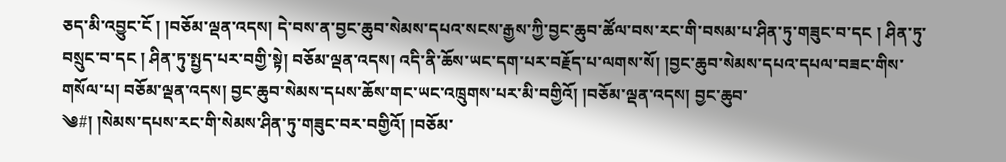ཅད་མི་འབྱུང་ངོ ། །བཅོམ་ལྡན་འདས། དེ་བས་ན་བྱང་ཆུབ་སེམས་དཔའ་སངས་རྒྱས་ཀྱི་བྱང་ཆུབ་ཚོལ་བས་རང་གི་བསམ་པ་ཤིན་ཏུ་གཟུང་བ་དང ། ཤིན་ཏུ་བསྲུང་བ་དང ། ཤིན་ཏུ་སྤྱད་པར་བགྱི་སྟེ། བཅོམ་ལྡན་འདས། འདི་ནི་ཆོས་ཡང་དག་པར་བརྗོད་པ་ལགས་སོ། །བྱང་ཆུབ་སེམས་དཔའ་དཔལ་བཟང་གིས་གསོལ་པ། བཅོམ་ལྡན་འདས། བྱང་ཆུབ་སེམས་དཔས་ཆོས་གང་ཡང་འཁྲུགས་པར་མི་བགྱིའོ། །བཅོམ་ལྡན་འདས། བྱང་ཆུབ་
༄#། །སེམས་དཔས་རང་གི་སེམས་ཤིན་ཏུ་གཟུང་བར་བགྱིའོ། །བཅོམ་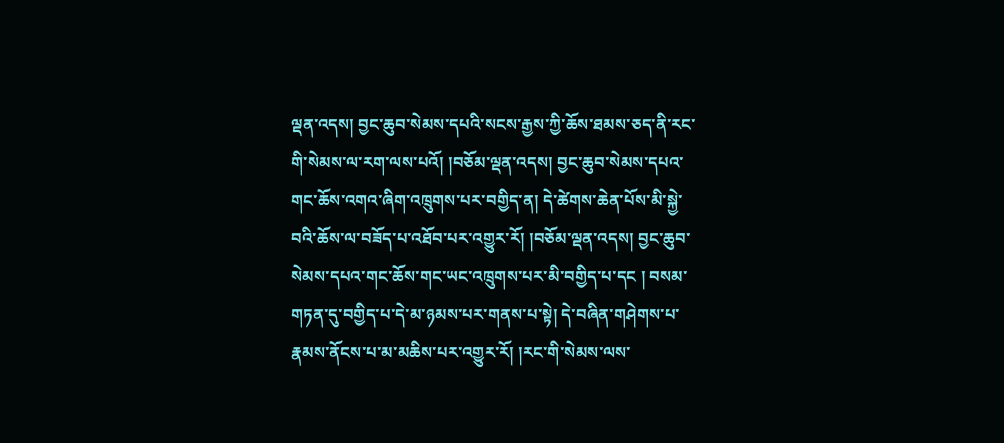ལྡན་འདས། བྱང་ཆུབ་སེམས་དཔའི་སངས་རྒྱས་ཀྱི་ཆོས་ཐམས་ཅད་ནི་རང་གི་སེམས་ལ་རག་ལས་པའོ། །བཅོམ་ལྡན་འདས། བྱང་ཆུབ་སེམས་དཔའ་གང་ཆོས་འགའ་ཞིག་འཁྲུགས་པར་བགྱིད་ན། དེ་ཚེགས་ཆེན་པོས་མི་སྐྱེ་བའི་ཆོས་ལ་བཟོད་པ་འཐོབ་པར་འགྱུར་རོ། །བཅོམ་ལྡན་འདས། བྱང་ཆུབ་སེམས་དཔའ་གང་ཆོས་གང་ཡང་འཁྲུགས་པར་མི་བགྱིད་པ་དང ། བསམ་གཏན་དུ་བགྱིད་པ་དེ་མ་ཉམས་པར་གནས་པ་སྟེ། དེ་བཞིན་གཤེགས་པ་རྣམས་ནོངས་པ་མ་མཆིས་པར་འགྱུར་རོ། །རང་གི་སེམས་ལས་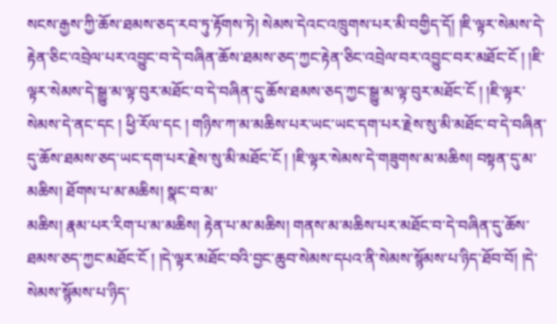སངས་རྒྱས་ཀྱི་ཆོས་ཐམས་ཅད་རབ་ཏུ་རྟོགས་ཏེ། སེམས་དེའང་འཁྲུགས་པར་མི་བགྱིད་དོ། །ཇི་ལྟར་སེམས་དེ་རྟེན་ཅིང་འབྲེལ་པར་འབྱུང་བ་དེ་བཞིན་ཆོས་ཐམས་ཅད་ཀྱང་རྟེན་ཅིང་འབྲེལ་བར་འབྱུང་བར་མཐོང་ངོ ། །ཇི་ལྟར་སེམས་དེ་སྒྱུ་མ་ལྟ་བུར་མཐོང་བ་དེ་བཞིན་དུ་ཆོས་ཐམས་ཅད་ཀྱང་སྒྱུ་མ་ལྟ་བུར་མཐོང་ངོ ། །ཇི་ལྟར་སེམས་དེ་ནང་དང ། ཕྱི་རོལ་དང ། གཉིས་ཀ་མ་མཆིས་པར་ཡང་ཡང་དག་པར་རྗེས་སུ་མི་མཐོང་བ་དེ་བཞིན་དུ་ཆོས་ཐམས་ཅད་ཡང་དག་པར་རྗེས་སུ་མི་མཐོང་ངོ ། །ཇི་ལྟར་སེམས་དེ་གཟུགས་མ་མཆིས། བསྟན་དུ་མ་མཆིས། ཐོགས་པ་མ་མཆིས། སྣང་བ་མ་
མཆིས། རྣམ་པར་རིག་པ་མ་མཆིས། རྟེན་པ་མ་མཆིས། གནས་མ་མཆིས་པར་མཐོང་བ་དེ་བཞིན་དུ་ཆོས་ཐམས་ཅད་ཀྱང་མཐོང་ངོ ། །དེ་ལྟར་མཐོང་བའི་བྱང་ཆུབ་སེམས་དཔའ་ནི་སེམས་སྙོམས་པ་ཉིད་ཐོབ་བོ། །དེ་སེམས་སྙོམས་པ་ཉིད་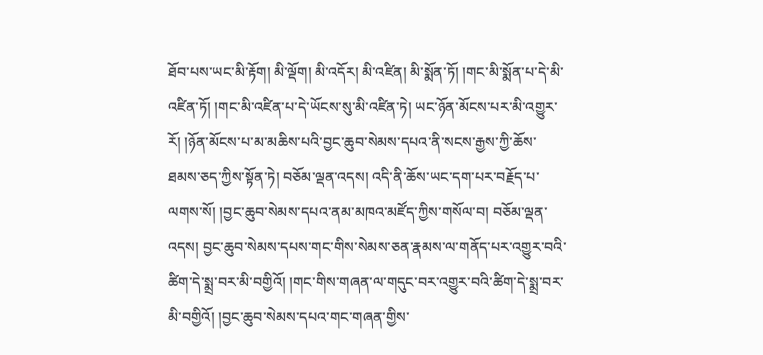ཐོབ་པས་ཡང་མི་རྟོག། མི་ལྡོག། མི་འདོར། མི་འཛིན། མི་སྨོན་ཏོ། །གང་མི་སྨོན་པ་དེ་མི་འཛིན་ཏོ། །གང་མི་འཛིན་པ་དེ་ཡོངས་སུ་མི་འཛིན་ཏེ། ཡང་ཉོན་མོངས་པར་མི་འགྱུར་རོ། །ཉོན་མོངས་པ་མ་མཆིས་པའི་བྱང་ཆུབ་སེམས་དཔའ་ནི་སངས་རྒྱས་ཀྱི་ཆོས་ཐམས་ཅད་ཀྱིས་སྟོན་ཏེ། བཅོམ་ལྡན་འདས། འདི་ནི་ཆོས་ཡང་དག་པར་བརྗོད་པ་ལགས་སོ། །བྱང་ཆུབ་སེམས་དཔའ་ནམ་མཁའ་མཛོད་ཀྱིས་གསོལ་བ། བཅོམ་ལྡན་འདས། བྱང་ཆུབ་སེམས་དཔས་གང་གིས་སེམས་ཅན་རྣམས་ལ་གནོད་པར་འགྱུར་བའི་ཚིག་དེ་སྨྲ་བར་མི་བགྱིའོ། །གང་གིས་གཞན་ལ་གདུང་བར་འགྱུར་བའི་ཚིག་དེ་སྨྲ་བར་མི་བགྱིའོ། །བྱང་ཆུབ་སེམས་དཔའ་གང་གཞན་གྱིས་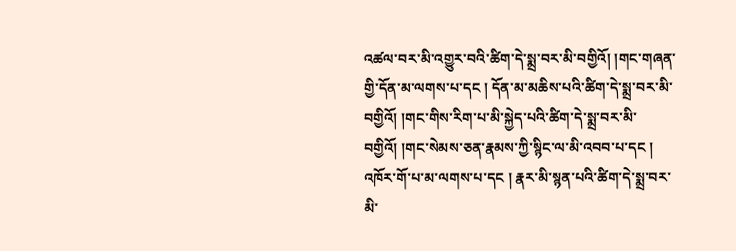འཚལ་བར་མི་འགྱུར་བའི་ཚིག་དེ་སྨྲ་བར་མི་བགྱིའོ། །གང་གཞན་གྱི་དོན་མ་ལགས་པ་དང ། དོན་མ་མཆིས་པའི་ཚིག་དེ་སྨྲ་བར་མི་བགྱིའོ། །གང་གིས་རིག་པ་མི་སྐྱེད་པའི་ཚིག་དེ་སྨྲ་བར་མི་བགྱིའོ། །གང་སེམས་ཅན་རྣམས་ཀྱི་སྙིང་ལ་མི་འབབ་པ་དང ། འཁོར་གོ་པ་མ་ལགས་པ་དང ། རྣར་མི་སྙན་པའི་ཚིག་དེ་སྨྲ་བར་མི་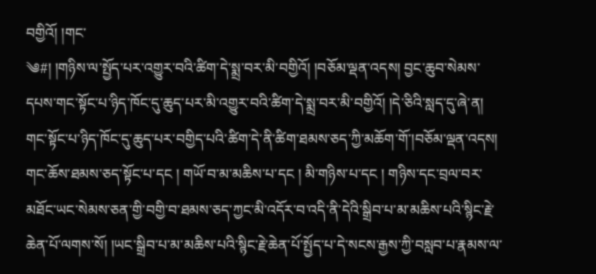བགྱིའོ། །གང་
༄#། །གཉིས་ལ་སྤྱོད་པར་འགྱུར་བའི་ཚིག་དེ་སྨྲ་བར་མི་བགྱིའོ། །བཅོམ་ལྡན་འདས། བྱང་ཆུབ་སེམས་དཔས་གང་སྟོང་པ་ཉིད་ཁོང་དུ་ཆུད་པར་མི་འགྱུར་བའི་ཚིག་དེ་སྨྲ་བར་མི་བགྱིའོ། །དེ་ཅིའི་སླད་དུ་ཞེ་ན། གང་སྟོང་པ་ཉིད་ཁོང་དུ་ཆུད་པར་བགྱིད་པའི་ཚིག་དེ་ནི་ཚིག་ཐམས་ཅད་ཀྱི་མཆོག་གོ་།བཅོམ་ལྡན་འདས། གང་ཆོས་ཐམས་ཅད་སྟོང་པ་དང ། གཡོ་བ་མ་མཆིས་པ་དང ། མི་གཉིས་པ་དང ། གཉིས་དང་བྲལ་བར་མཐོང་ཡང་སེམས་ཅན་གྱི་བགྱི་བ་ཐམས་ཅད་ཀྱང་མི་འདོར་བ་འདི་ནི་དེའི་སྒྲིབ་པ་མ་མཆིས་པའི་སྙིང་རྗེ་ཆེན་པོ་ལགས་སོ། །ཡང་སྒྲིབ་པ་མ་མཆིས་པའི་སྙིང་རྗེ་ཆེན་པོ་སྤྱོད་པ་དེ་སངས་རྒྱས་ཀྱི་བསླབ་པ་རྣམས་ལ་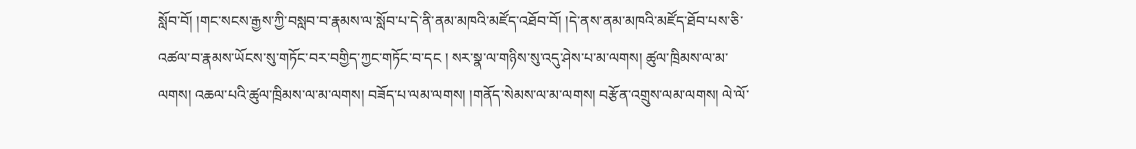སློབ་བོ། །གང་སངས་རྒྱས་ཀྱི་བསླབ་བ་རྣམས་ལ་སློབ་པ་དེ་ནི་ནམ་མཁའི་མཛོད་འཐོབ་བོ། །དེ་ནས་ནམ་མཁའི་མཛོད་ཐོབ་པས་ཅི་འཚལ་བ་རྣམས་ཡོངས་སུ་གཏོང་བར་བགྱིད་ཀྱང་གཏོང་བ་དང ། སར་སྣ་ལ་གཉིས་སུ་འདུ་ཤེས་པ་མ་ལགས། ཚུལ་ཁྲིམས་ལ་མ་ལགས། འཆལ་པའི་ཚུལ་ཁྲིམས་ལ་མ་ལགས། བཟོད་པ་ལམ་ལགས། །གནོད་སེམས་ལ་མ་ལགས། བརྩོན་འགྲུས་ལམ་ལགས། ལེ་ལོ་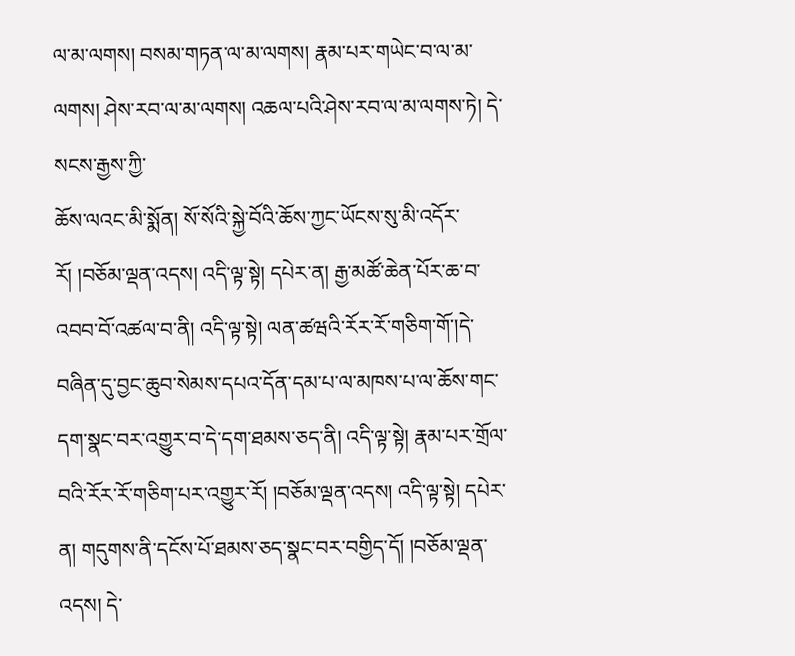ལ་མ་ལགས། བསམ་གཏན་ལ་མ་ལགས། རྣམ་པར་གཡེང་བ་ལ་མ་ལགས། ཤེས་རབ་ལ་མ་ལགས། འཆལ་པའི་ཤེས་རབ་ལ་མ་ལགས་ཏེ། དེ་སངས་རྒྱས་ཀྱི་
ཆོས་ལའང་མི་སྨོན། སོ་སོའི་སྐྱེ་བོའི་ཆོས་ཀྱང་ཡོངས་སུ་མི་འདོར་རོ། །བཅོམ་ལྡན་འདས། འདི་ལྟ་སྟེ། དཔེར་ན། རྒྱ་མཚོ་ཆེན་པོར་ཆ་བ་འབབ་བོ་འཚལ་བ་ནི། འདི་ལྟ་སྟེ། ལན་ཚཝའི་རོར་རོ་གཅིག་གོ་།དེ་བཞིན་དུ་བྱང་ཆུབ་སེམས་དཔའ་དོན་དམ་པ་ལ་མཁས་པ་ལ་ཆོས་གང་དག་སྣང་བར་འགྱུར་བ་དེ་དག་ཐམས་ཅད་ནི། འདི་ལྟ་སྟེ། རྣམ་པར་གྲོལ་བའི་རོར་རོ་གཅིག་པར་འགྱུར་རོ། །བཅོམ་ལྡན་འདས། འདི་ལྟ་སྟེ། དཔེར་ན། གདུགས་ནི་དངོས་པོ་ཐམས་ཅད་སྣང་བར་བགྱིད་དོ། །བཅོམ་ལྡན་འདས། དེ་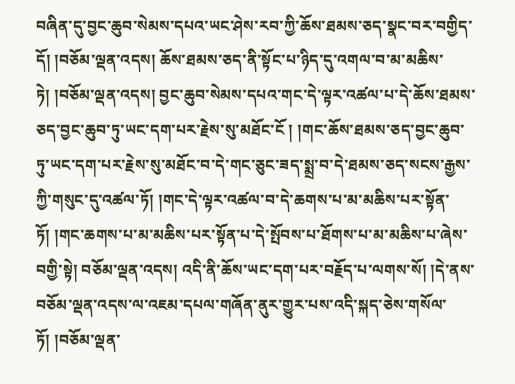བཞིན་དུ་བྱང་ཆུབ་སེམས་དཔའ་ཡང་ཤེས་རབ་ཀྱི་ཆོས་ཐམས་ཅད་སྣང་བར་བགྱིད་དོ། །བཅོམ་ལྡན་འདས། ཆོས་ཐམས་ཅད་ནི་སྟོང་པ་ཉིད་དུ་འགལ་བ་མ་མཆིས་ཏེ། །བཅོམ་ལྡན་འདས། བྱང་ཆུབ་སེམས་དཔའ་གང་དེ་ལྟར་འཚལ་པ་དེ་ཆོས་ཐམས་ཅད་བྱང་ཆུབ་ཏུ་ཡང་དག་པར་རྗེས་སུ་མཐོང་ངོ ། །གང་ཆོས་ཐམས་ཅད་བྱང་ཆུབ་ཏུ་ཡང་དག་པར་རྗེས་སུ་མཐོང་བ་དེ་གང་ཅུང་ཟད་སྨྲ་བ་དེ་ཐམས་ཅད་སངས་རྒྱས་ཀྱི་གསུང་དུ་འཚལ་ཏོ། །གང་དེ་ལྟར་འཚལ་བ་དེ་ཆགས་པ་མ་མཆིས་པར་སྟོན་ཏོ། །གང་ཆགས་པ་མ་མཆིས་པར་སྟོན་པ་དེ་སྤོབས་པ་ཐོགས་པ་མ་མཆིས་པ་ཞེས་བགྱི་སྟེ། བཅོམ་ལྡན་འདས། འདི་ནི་ཆོས་ཡང་དག་པར་བརྗོད་པ་ལགས་སོ། །དེ་ནས་བཅོམ་ལྡན་འདས་ལ་འཇམ་དཔལ་གཞོན་ནུར་གྱུར་པས་འདི་སྐད་ཅེས་གསོལ་ཏོ། །བཅོམ་ལྡན་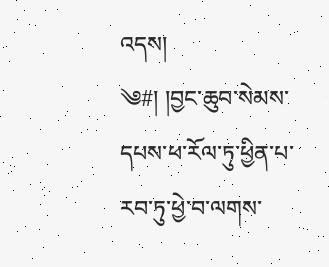འདས།
༄#། །བྱང་ཆུབ་སེམས་དཔས་ཕ་རོལ་ཏུ་ཕྱིན་པ་རབ་ཏུ་ཕྱེ་བ་ལགས་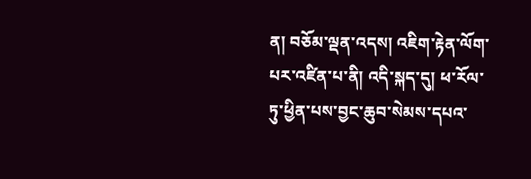ན། བཅོམ་ལྡན་འདས། འཇིག་རྟེན་ལོག་པར་འཛིན་པ་ནི། འདི་སྐད་དུ། ཕ་རོལ་ཏུ་ཕྱིན་པས་བྱང་ཆུབ་སེམས་དཔའ་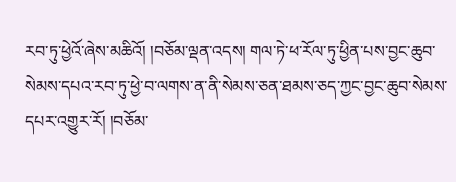རབ་ཏུ་ཕྱེའོ་ཞེས་མཆིའོ། །བཅོམ་ལྡན་འདས། གལ་ཏེ་ཕ་རོལ་ཏུ་ཕྱིན་པས་བྱང་ཆུབ་སེམས་དཔའ་རབ་ཏུ་ཕྱེ་བ་ལགས་ན་ནི་སེམས་ཅན་ཐམས་ཅད་ཀྱང་བྱང་ཆུབ་སེམས་དཔར་འགྱུར་རོ། །བཅོམ་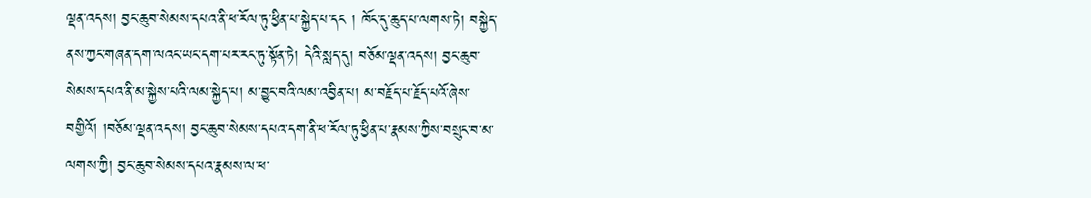ལྡན་འདས། བྱང་ཆུབ་སེམས་དཔའ་ནི་ཕ་རོལ་ཏུ་ཕྱིན་པ་སྐྱེད་པ་དང ། ཁོང་དུ་ཆུད་པ་ལགས་ཏེ། བསྐྱེད་ནས་ཀྱང་གཞན་དག་ལའང་ཡང་དག་པར་རང་ཏུ་སྟོན་ཏེ། དེའི་སླད་དུ། བཅོམ་ལྡན་འདས། བྱང་ཆུབ་སེམས་དཔའ་ནི་མ་སྐྱེས་པའི་ལམ་སྐྱེད་པ། མ་བྱུང་བའི་ལམ་འབྱིན་པ། མ་བརྗོད་པ་རྗོད་པའོ་ཞེས་བགྱིའོ། །བཅོམ་ལྡན་འདས། བྱང་ཆུབ་སེམས་དཔའ་དག་ནི་ཕ་རོལ་ཏུ་ཕྱིན་པ་རྣམས་ཀྱིས་བསྲུང་བ་མ་ལགས་ཀྱི། བྱང་ཆུབ་སེམས་དཔའ་རྣམས་ལ་ཕ་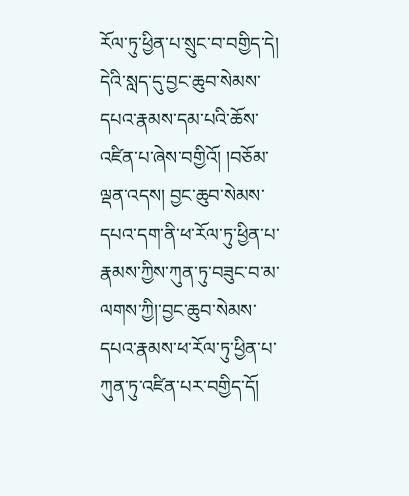རོལ་ཏུ་ཕྱིན་པ་སྲུང་བ་བགྱིད་དེ། དེའི་སླད་དུ་བྱང་ཆུབ་སེམས་དཔའ་རྣམས་དམ་པའི་ཆོས་འཛིན་པ་ཞེས་བགྱིའོ། །བཅོམ་ལྡན་འདས། བྱང་ཆུབ་སེམས་དཔའ་དག་ནི་ཕ་རོལ་ཏུ་ཕྱིན་པ་རྣམས་ཀྱིས་ཀུན་ཏུ་བཟུང་བ་མ་ལགས་ཀྱི།་བྱང་ཆུབ་སེམས་དཔའ་རྣམས་ཕ་རོལ་ཏུ་ཕྱིན་པ་ཀུན་ཏུ་འཛིན་པར་བགྱིད་དོ།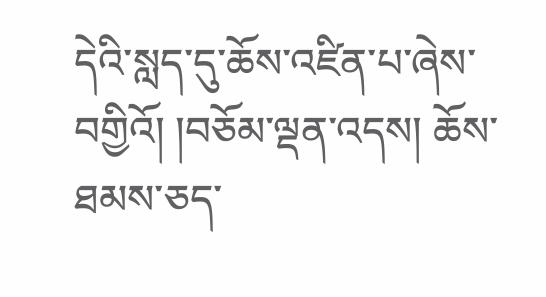དེའི་སླད་དུ་ཆོས་འཛིན་པ་ཞེས་བགྱིའོ། །བཅོམ་ལྡན་འདས། ཆོས་ཐམས་ཅད་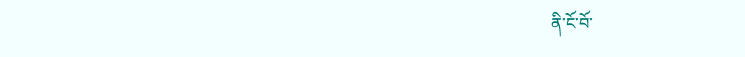ནི་ངོ་བོ་